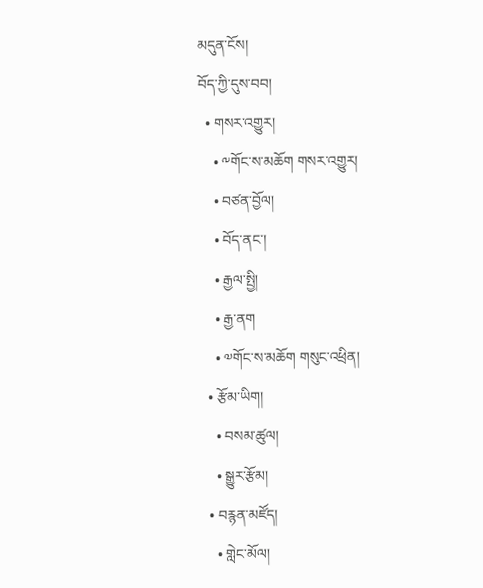མདུན་ངོས།
བོད་ཀྱི་དུས་བབ།
  • གསར་འགྱུར།
    • ༸གོང་ས་མཆོག གསར་འགྱུར།
    • བཙན་བྱོལ།
    • བོད་ནང་།
    • རྒྱལ་སྤྱི།
    • རྒྱ་ནག
    • ༧གོང་ས་མཆོག གསུང་འཕྲིན།
  • རྩོམ་ཡིག།
    • བསམ་ཚུལ།
    • སྒྱུར་རྩོམ།
  • བརྙན་མཛོད།
    • གླེང་མོལ།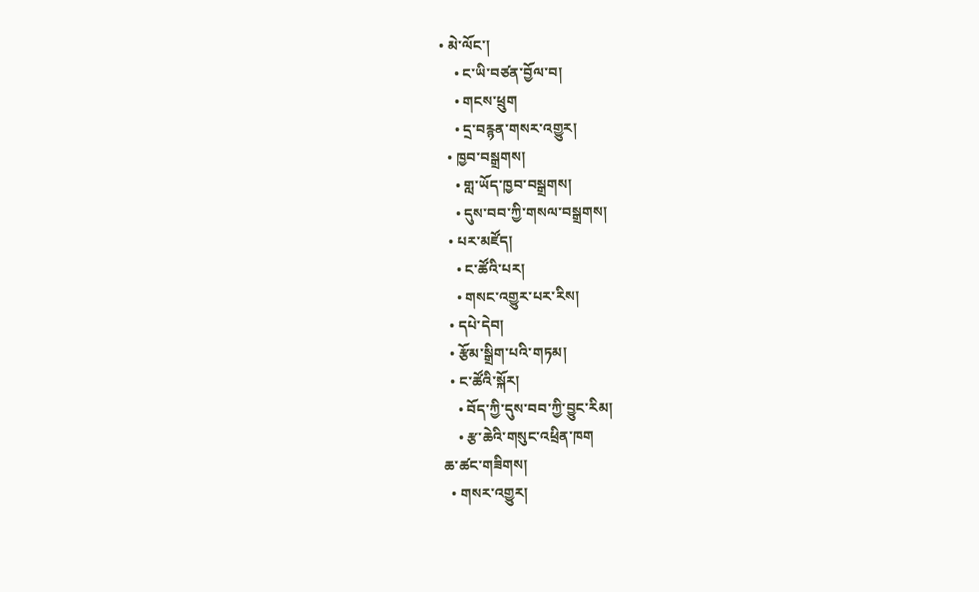• མེ་ལོང་།
    • ང་ཡི་བཙན་བྱོལ་བ།
    • གངས་ཕྲུག
    • དྲ་བརྙན་གསར་འགྱུར།
  • ཁྱབ་བསྒྲགས།
    • གླ་ཡོད་ཁྱབ་བསྒྲགས།
    • དུས་བབ་ཀྱི་གསལ་བསྒྲགས།
  • པར་མཛོད།
    • ང་ཚོའི་པར།
    • གསང་འགྱུར་པར་རིས།
  • དཔེ་དེབ།
  • རྩོམ་སྒྲིག་པའི་གཏམ།
  • ང་ཚོའི་སྐོར།
    • བོད་ཀྱི་དུས་བབ་ཀྱི་བྱུང་རིམ།
    • རྩ་ཆེའི་གསུང་འཕྲིན་ཁག
ཆ་ཚང་གཟིགས།
  • གསར་འགྱུར།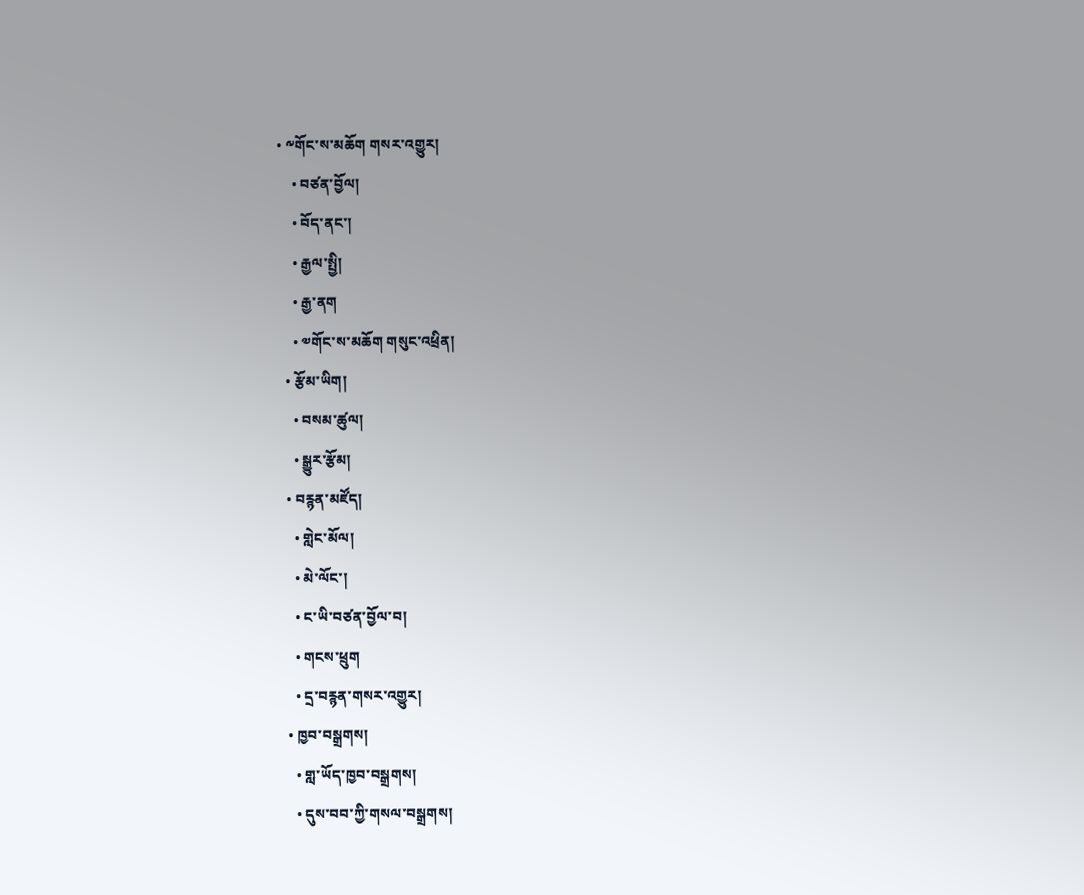• ༸གོང་ས་མཆོག གསར་འགྱུར།
    • བཙན་བྱོལ།
    • བོད་ནང་།
    • རྒྱལ་སྤྱི།
    • རྒྱ་ནག
    • ༧གོང་ས་མཆོག གསུང་འཕྲིན།
  • རྩོམ་ཡིག།
    • བསམ་ཚུལ།
    • སྒྱུར་རྩོམ།
  • བརྙན་མཛོད།
    • གླེང་མོལ།
    • མེ་ལོང་།
    • ང་ཡི་བཙན་བྱོལ་བ།
    • གངས་ཕྲུག
    • དྲ་བརྙན་གསར་འགྱུར།
  • ཁྱབ་བསྒྲགས།
    • གླ་ཡོད་ཁྱབ་བསྒྲགས།
    • དུས་བབ་ཀྱི་གསལ་བསྒྲགས།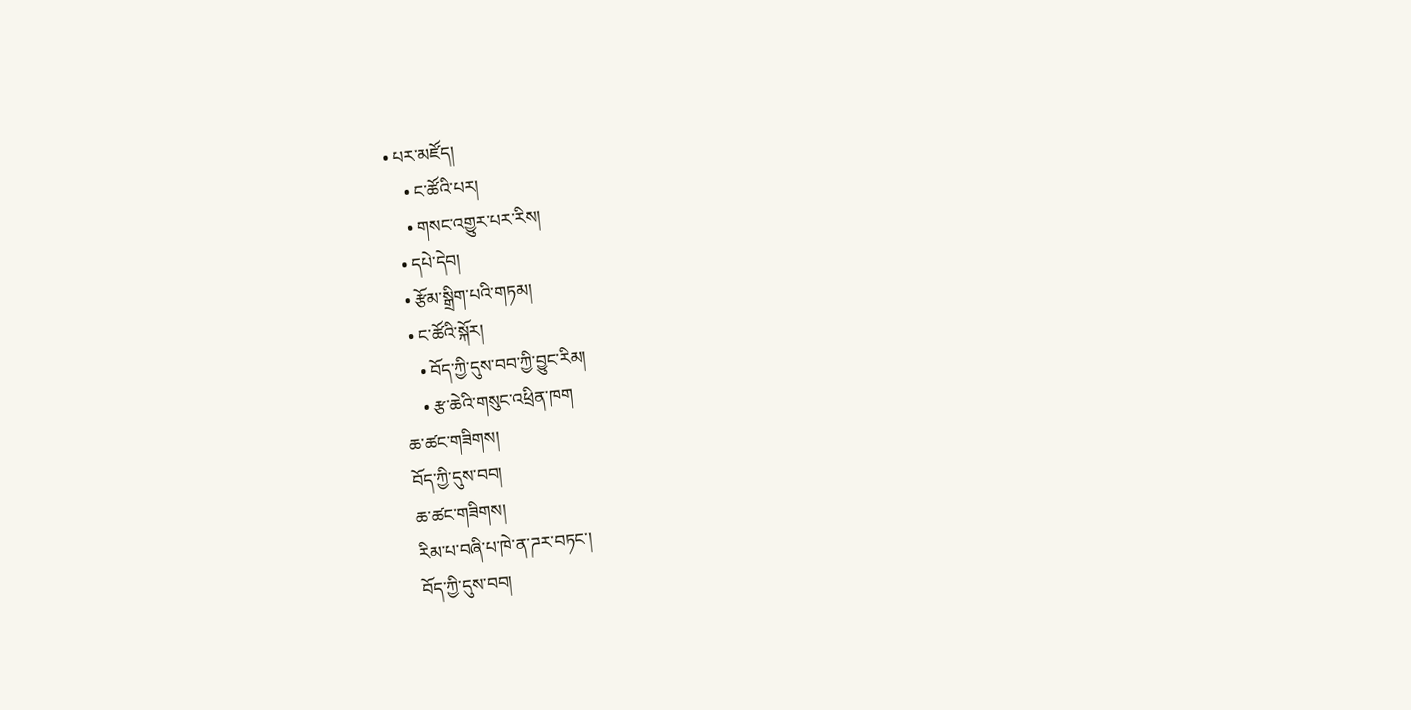• པར་མཛོད།
    • ང་ཚོའི་པར།
    • གསང་འགྱུར་པར་རིས།
  • དཔེ་དེབ།
  • རྩོམ་སྒྲིག་པའི་གཏམ།
  • ང་ཚོའི་སྐོར།
    • བོད་ཀྱི་དུས་བབ་ཀྱི་བྱུང་རིམ།
    • རྩ་ཆེའི་གསུང་འཕྲིན་ཁག
ཆ་ཚང་གཟིགས།
བོད་ཀྱི་དུས་བབ།
ཆ་ཚང་གཟིགས།
རིམ་པ་བཞི་པ་ཁེ་ན་ཌར་བཏང་།
བོད་ཀྱི་དུས་བབ།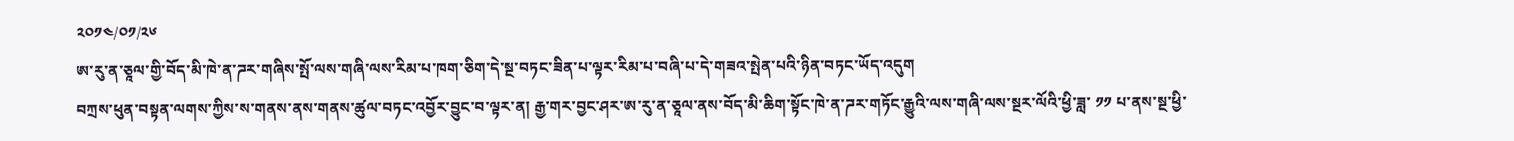༢༠༡༤/༠༡/༢༦
ཨ་རུ་ན་ཅཱལ་གྱི་བོད་མི་ཁེ་ན་ཌར་གཞིས་སྤོ་ལས་གཞི་ལས་རིམ་པ་ཁག་ཅིག་དེ་སྔ་བཏང་ཟིན་པ་ལྟར་རིམ་པ་བཞི་པ་དེ་གཟའ་སྤེན་པའི་ཉིན་བཏང་ཡོད་འདུག
བཀྲས་ཕུན་བསྟན་ལགས་ཀྱིས་ས་གནས་ནས་གནས་ཚུལ་བཏང་འབྱོར་བྱུང་བ་ལྟར་ན། རྒྱ་གར་བྱང་ཤར་ཨ་རུ་ན་ཅཱལ་ནས་བོད་མི་ཆིག་སྟོང་ཁེ་ན་ཌར་གཏོང་རྒྱུའི་ལས་གཞི་ལས་སྔར་ལོའི་ཕྱི་ཟླ་ ༡༡ པ་ནས་སྔ་ཕྱི་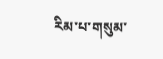རིམ་པ་གསུམ་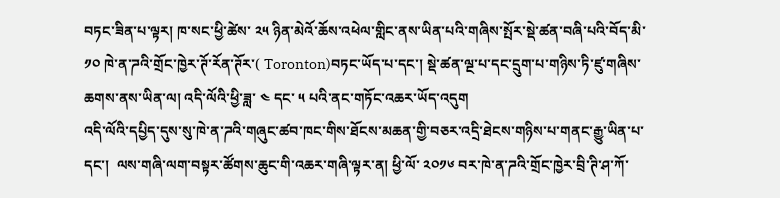བཏང་ཟིན་པ་ལྟར། ཁ་སང་ཕྱི་ཚེས་ ༢༥ ཉིན་མེའོ་ཆོས་འཕེལ་གླིང་ནས་ཡིན་པའི་གཞིས་སྤོར་སྡེ་ཚན་བཞི་པའི་བོད་མི་ ༡༠ ཁེ་ན་ཌའི་གྲོང་ཁྱེར་ཊོ་རོན་ཊོར་( Toronton)བཏང་ཡོད་པ་དང་། སྡེ་ཚན་ལྔ་པ་དང་དྲུག་པ་གཉིས་ཏི་ཛུ་གཞིས་ཆགས་ནས་ཡིན་ལ། འདི་ལོའི་ཕྱི་ཟླ་ ༤ དང་ ༥ པའི་ནང་གཏོང་འཆར་ཡོད་འདུག
འདི་ལོའི་དཔྱིད་དུས་སུ་ཁེ་ན་ཌའི་གཞུང་ཚབ་ཁང་གིས་ཐོངས་མཆན་གྱི་བཅར་འདྲི་ཐེངས་གཉིས་པ་གནང་རྒྱུ་ཡིན་པ་དང་།  ལས་གཞི་ལག་བསྟར་ཚོགས་ཆུང་གི་འཆར་གཞི་ལྟར་ན། ཕྱི་ལོ་ ༢༠༡༦ བར་ཁེ་ན་ཌའི་གྲོང་ཁྱེར་བྲི་ཊི་ཤ་ཀོ་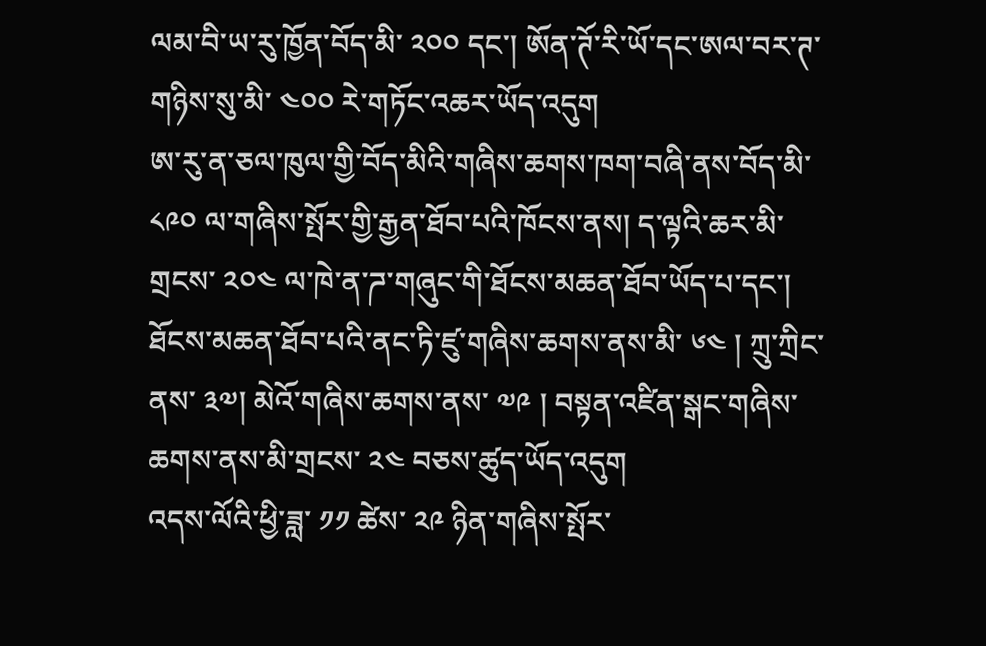ལམ་བི་ཡ་རུ་ཁྱོན་བོད་མི་ ༢༠༠ དང་། ཨོན་ཊོ་རི་ཡོ་དང་ཨལ་བར་ཊ་གཉིས་སུ་མི་ ༤༠༠ རེ་གཏོང་འཆར་ཡོད་འདུག
ཨ་རུ་ན་ཅལ་ཁུལ་གྱི་བོད་མིའི་གཞིས་ཆགས་ཁག་བཞི་ནས་བོད་མི་ ༨༩༠ ལ་གཞིས་སྤོར་གྱི་རྒྱན་ཐོབ་པའི་ཁོངས་ནས། ད་ལྟའི་ཆར་མི་གྲངས་ ༢༠༤ ལ་ཁེ་ན་ཌ་གཞུང་གི་ཐོངས་མཆན་ཐོབ་ཡོད་པ་དང་། ཐོངས་མཆན་ཐོབ་པའི་ནང་ཏི་ཛུ་གཞིས་ཆགས་ནས་མི་ ༦༤ ། ཀྲུ་ཀྲིང་ནས་ ༣༧། མེའོ་གཞིས་ཆགས་ནས་ ༧༩ ། བསྟན་འཛིན་སྒང་གཞིས་ཆགས་ནས་མི་གྲངས་ ༢༤ བཅས་ཚུད་ཡོད་འདུག
འདས་ལོའི་ཕྱི་ཟླ་ ༡༡ ཚེས་ ༢༩ ཉིན་གཞིས་སྤོར་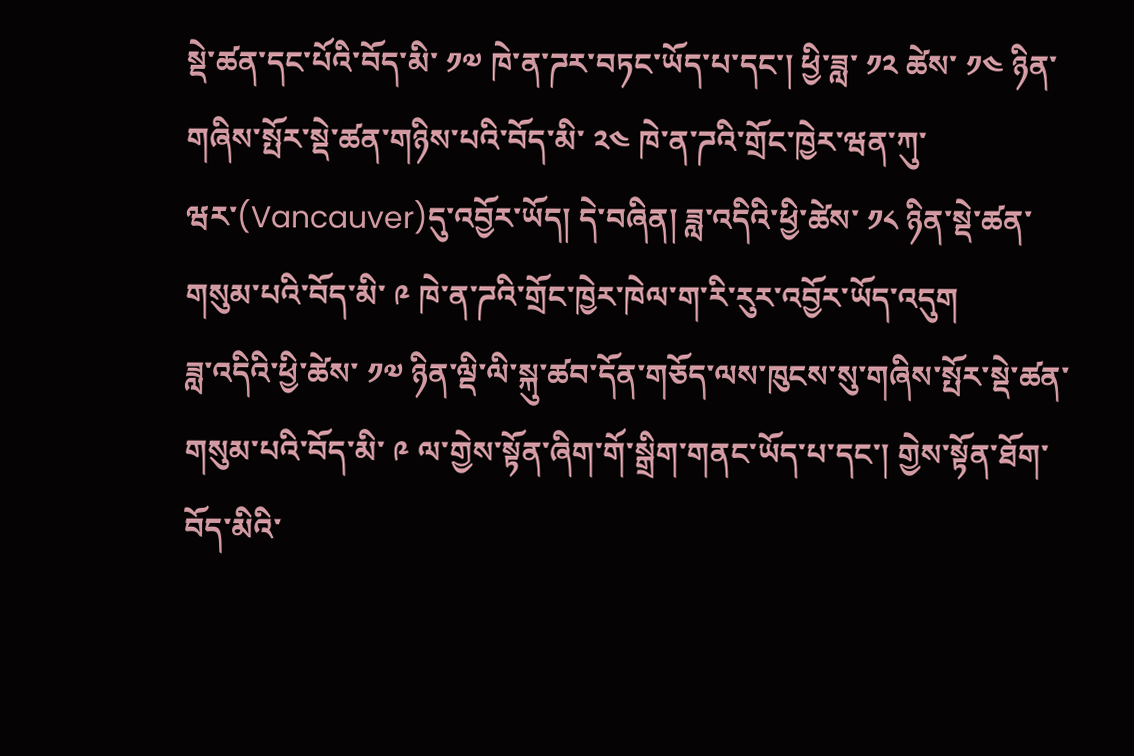སྡེ་ཚན་དང་པོའི་བོད་མི་ ༡༧ ཁེ་ན་ཌར་བཏང་ཡོད་པ་དང་། ཕྱི་ཟླ་ ༡༢ ཚེས་ ༡༤ ཉིན་གཞིས་སྤོར་སྡེ་ཚན་གཉིས་པའི་བོད་མི་ ༢༤ ཁེ་ན་ཌའི་གྲོང་ཁྱེར་ཝན་ཀུ་ཝར་(Vancauver)དུ་འབྱོར་ཡོད། དེ་བཞིན། ཟླ་འདིའི་ཕྱི་ཚེས་ ༡༨ ཉིན་སྡེ་ཚན་གསུམ་པའི་བོད་མི་ ༩ ཁེ་ན་ཌའི་གྲོང་ཁྱེར་ཁེལ་ག་རི་རུར་འབྱོར་ཡོད་འདུག
ཟླ་འདིའི་ཕྱི་ཚེས་ ༡༧ ཉིན་ལྡི་ལི་སྐུ་ཚབ་དོན་གཅོད་ལས་ཁུངས་སུ་གཞིས་སྤོར་སྡེ་ཚན་གསུམ་པའི་བོད་མི་ ༩ ལ་གྱེས་སྟོན་ཞིག་གོ་སྒྲིག་གནང་ཡོད་པ་དང་། གྱེས་སྟོན་ཐོག་བོད་མིའི་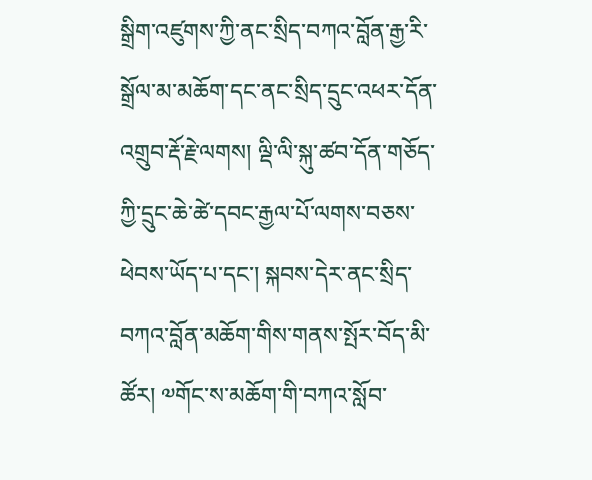སྒྲིག་འཛུགས་ཀྱི་ནང་སྲིད་བཀའ་བློན་རྒྱ་རི་སྒྲོལ་མ་མཆོག་དང་ནང་སྲིད་དྲུང་འཕར་དོན་འགྲུབ་རྡོ་རྗེ་ལགས། ལྡི་ལི་སྐུ་ཚབ་དོན་གཅོད་ཀྱི་དྲུང་ཆེ་ཚེ་དབང་རྒྱལ་པོ་ལགས་བཅས་ཕེབས་ཡོད་པ་དང་། སྐབས་དེར་ནང་སྲིད་བཀའ་བློན་མཆོག་གིས་གནས་སྤོར་བོད་མི་ཚོར། ༧གོང་ས་མཆོག་གི་བཀའ་སློབ་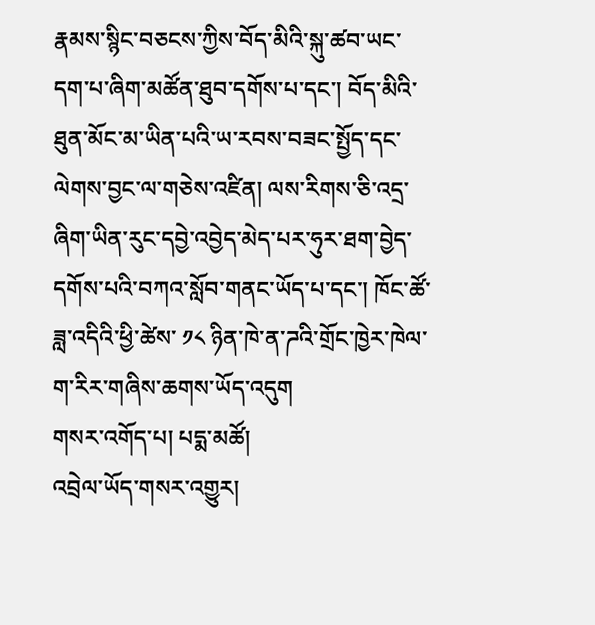རྣམས་སྙིང་བཅངས་ཀྱིས་བོད་མིའི་སྐུ་ཚབ་ཡང་དག་པ་ཞིག་མཚོན་ཐུབ་དགོས་པ་དང་། བོད་མིའི་ཐུན་མོང་མ་ཡིན་པའི་ཡ་རབས་བཟང་སྤྱོད་དང་ལེགས་བྱང་ལ་གཅེས་འཛིན། ལས་རིགས་ཅི་འདྲ་ཞིག་ཡིན་རུང་དབྱེ་འབྱེད་མེད་པར་ཧུར་ཐག་བྱེད་དགོས་པའི་བཀའ་སློབ་གནང་ཡོད་པ་དང་། ཁོང་ཚོ་ཟླ་འདིའི་ཕྱི་ཚེས་ ༡༨ ཉིན་ཁེ་ན་ཌའི་གྲོང་ཁྱེར་ཁེལ་ག་རིར་གཞིས་ཆགས་ཡོད་འདུག
གསར་འགོད་པ། པདྨ་མཚོ།
འབྲེལ་ཡོད་གསར་འགྱུར།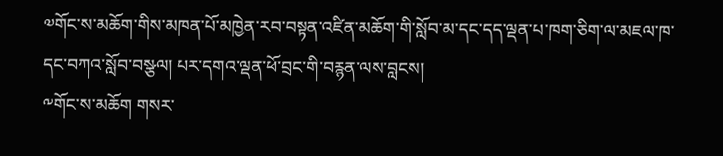༧གོང་ས་མཆོག་གིས་མཁན་པོ་མཁྱེན་རབ་བསྟན་འཛིན་མཆོག་གི་སློབ་མ་དང་དད་ལྡན་པ་ཁག་ཅིག་ལ་མཇལ་ཁ་དང་བཀའ་སློབ་བསྩལ། པར་དགའ་ལྡན་ཕོ་བྲང་གི་བརྙན་ལས་བླངས།
༸གོང་ས་མཆོག གསར་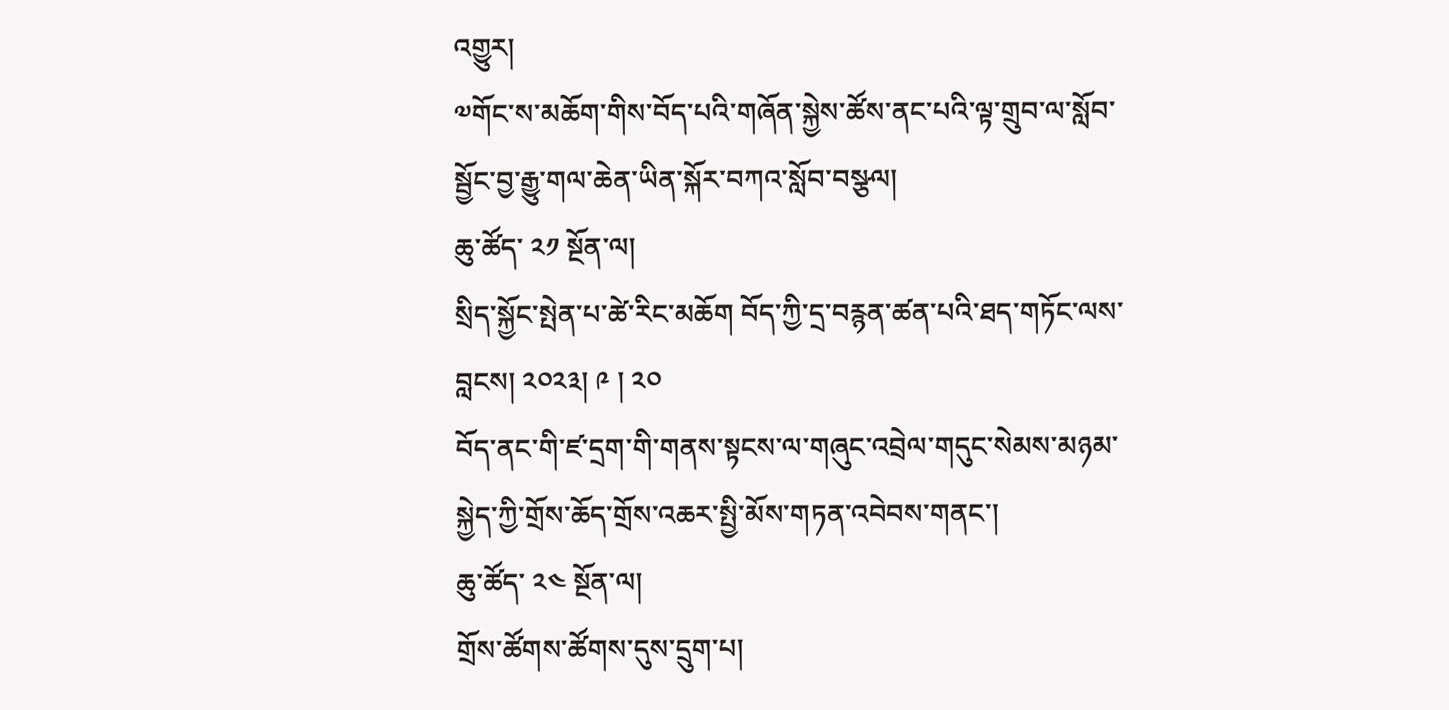འགྱུར།
༧གོང་ས་མཆོག་གིས་བོད་པའི་གཞོན་སྐྱེས་ཚོས་ནང་པའི་ལྟ་གྲུབ་ལ་སློབ་སྦྱོང་བྱ་རྒྱུ་གལ་ཆེན་ཡིན་སྐོར་བཀའ་སློབ་བསྩལ།
ཆུ་ཚོད་ ༢༡ སྔོན་ལ།
སྲིད་སྐྱོང་སྤེན་པ་ཚེ་རིང་མཆོག བོད་ཀྱི་དྲ་བརྙན་ཚན་པའི་ཐད་གཏོང་ལས་བླངས། ༢༠༢༣། ༩ ། ༢༠
བོད་ནང་གི་ཛ་དྲག་གི་གནས་སྟངས་ལ་གཞུང་འབྲེལ་གདུང་སེམས་མཉམ་སྐྱེད་ཀྱི་གྲོས་ཆོད་གྲོས་འཆར་སྤྱི་མོས་གཏན་འབེབས་གནང་།
ཆུ་ཚོད་ ༢༤ སྔོན་ལ།
གྲོས་ཚོགས་ཚོགས་དུས་དྲུག་པ།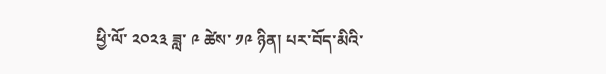ཕྱི་ལོ་ ༢༠༢༣ ཟླ་ ༩ ཚེས་ ༡༩ ཉིན། པར་བོད་མིའི་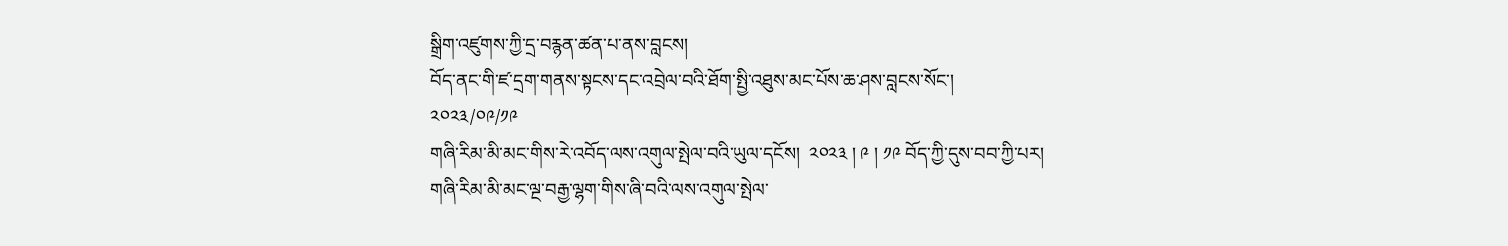སྒྲིག་འཛུགས་ཀྱི་དྲ་བརྙན་ཚན་པ་ནས་བླངས།
བོད་ནང་གི་ཛ་དྲག་གནས་སྟངས་དང་འབྲེལ་བའི་ཐོག་སྤྱི་འཐུས་མང་པོས་ཆ་ཤས་བླངས་སོང་།
༢༠༢༣/༠༩/༡༩
གཞི་རིམ་མི་མང་གིས་རེ་འབོད་ལས་འགུལ་སྤེལ་བའི་ཡུལ་དངོས།  ༢༠༢༣ ། ༩ ། ༡༩ བོད་ཀྱི་དུས་བབ་ཀྱི་པར།
གཞི་རིམ་མི་མང་ལྔ་བརྒྱ་ལྷག་གིས་ཞི་བའི་ལས་འགུལ་སྤེལ་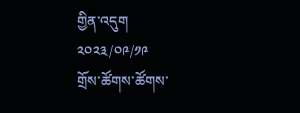གྱིན་འདུག
༢༠༢༣/༠༩/༡༩
གྲོས་ཚོགས་ཚོགས་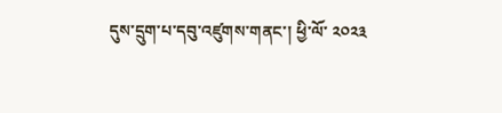དུས་དྲུག་པ་དབུ་འཛུགས་གནང་། ཕྱི་ལོ་ ༢༠༢༣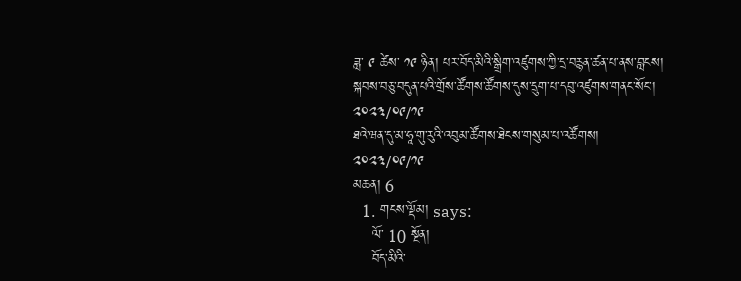ཟླ་ ༩ ཚེས་ ༡༩ ཉིན། པར་བོད་མིའི་སྒྲིག་འཛུགས་ཀྱི་དྲ་བརྙན་ཚན་པ་ནས་བླངས།
སྐབས་བཅུ་བདུན་པའི་གྲོས་ཚོགས་ཚོགས་དུས་དྲུག་པ་དབུ་འཛུགས་གནང་སོང་།
༢༠༢༣/༠༩/༡༩
ཐའེ་ཝན་དུ་མ་ཧཱ་གུ་རུའི་འབུམ་ཚོགས་ཐེངས་གསུམ་པ་འཚོགས།
༢༠༢༣/༠༩/༡༩
མཆན། 6
  1. གངས་ལྡོམ། says:
    ལོ་ 10 སྔོན།
    བོད་མིའི་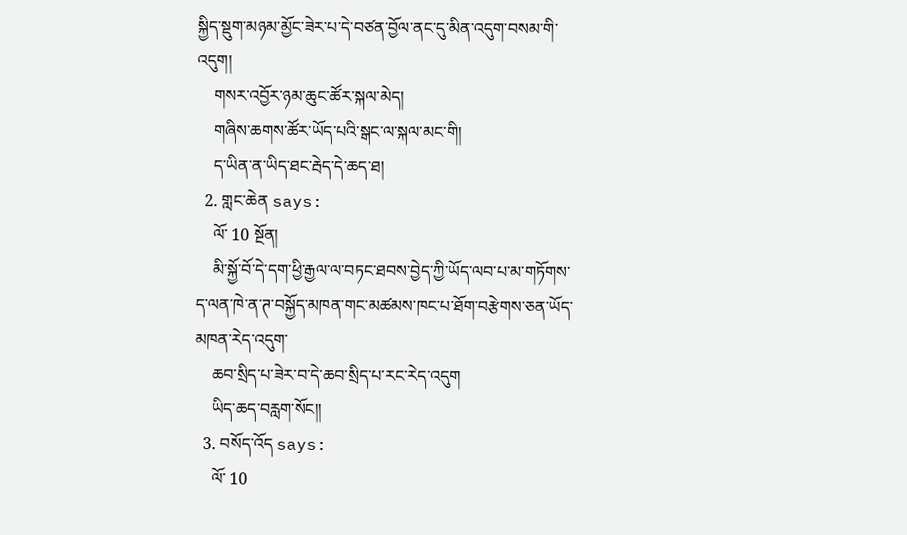སྐྱིད་སྡུག་མཉམ་མྱོང་ཟེར་པ་དེ་བཙན་བྱོལ་ནང་དུ་མིན་འདུག་བསམ་གི་འདུག།
    གསར་འབྱོར་ཉམ་ཆུང་ཚོར་སྐལ་མེད།
    གཞིས་ཆགས་ཚོར་ཡོད་པའི་སྒང་ལ་སྐལ་མང་གི།
    ད་ཡིན་ན་ཡིད་ཐང་རྦེད་དེ་ཆད་ཐ།
  2. གླང་ཆེན says:
    ལོ་ 10 སྔོན།
    མི་སྐྱོ་བོ་དེ་དག་ཕྱི་རྒྱལ་ལ་བཏང་ཐབས་བྱེད་ཀྱི་ཡོད་ལབ་པ་མ་གཏོགས་ད་ལན་ཁེ་ན་ཊ་བསྐྱོད་མཁན་གང་མཚམས་ཁང་པ་ཐོག་བརྩེགས་ཅན་ཡོད་མཁན་རེད་འདུག་
    ཆབ་སྲིད་པ་ཟེར་བ་དེ་ཆབ་སྲིད་པ་རང་རེད་འདུག
    ཡིད་ཆད་བརླག་སོང།།
  3. བསོད་འོད says:
    ལོ་ 10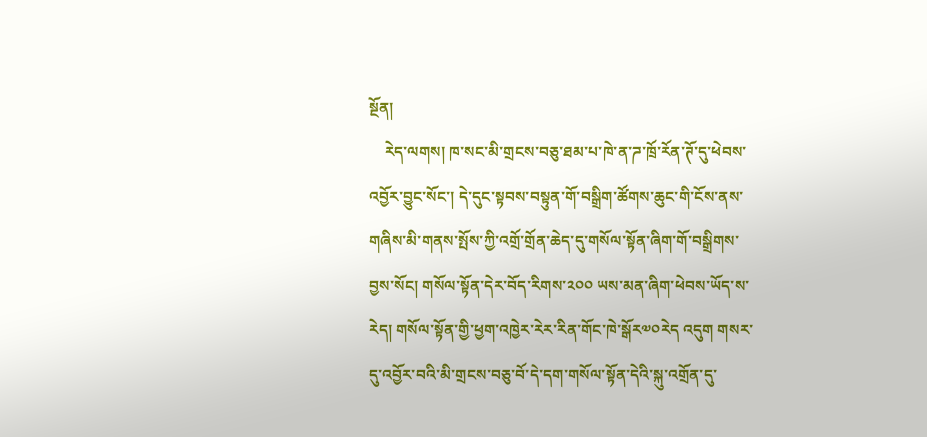སྔོན།
    རེད་ལགས། ཁ་སང་མི་གྲངས་བཅུ་ཐམ་པ་ཁེ་ན་ཌ་ཁྲོ་རོན་ཊོ་དུ་ཕེབས་འབྱོར་བྱུང་སོང་། དེ་དུང་སྟབས་བསྟུན་གོ་བསྒྲིག་ཚོགས་ཆུང་གི་ངོས་ནས་གཞིས་མི་གནས་སྤོས་ཀྱི་འགྲོ་གྲོན་ཆེད་དུ་གསོལ་སྟོན་ཞིག་གོ་བསྒྲིགས་བྱས་སོང། གསོལ་སྟོན་དེར་བོད་རིགས་༢༠༠ ཡས་མན་ཞིག་ཕེབས་ཡོད་ས་རེད། གསོལ་སྟོན་གྱི་ཕྱག་འཁྱེར་རེར་རིན་གོང་ཁེ་སྒོར༧༠རེད འདུག གསར་དུ་འབྱོར་བའི་མི་གྲངས་བཅུ་བོ་དེ་དག་གསོལ་སྟོན་དེའི་སྐུ་འགྲོན་དུ་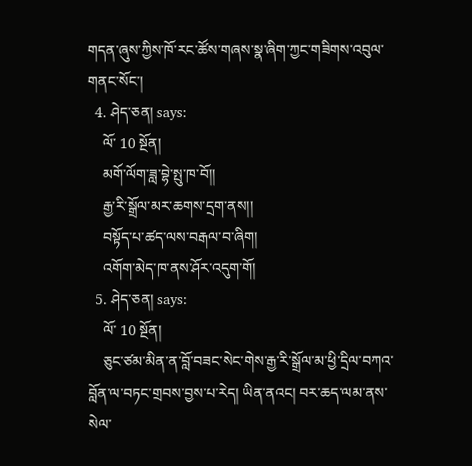གདན་ཞུས་ཀྱིས་ཁོ་རང་ཚོས་གཞས་སྣ་ཞིག་ཀྱང་གཟིགས་འབུལ་གནང་སོང་།
  4. ཤེད་ཅན། says:
    ལོ་ 10 སྔོན།
    མགོ་ལོག་ཟླ་བྷེ་སྤུ་ཁ་བོ།།
    རྒྱ་རི་སྒྲོལ་མར་ཆགས་དྲག་ནས།།
    བསྟོད་པ་ཚད་ལས་བརྒལ་བ་ཞིག།
    འགོག་མེད་ཁ་ནས་ཤོར་འདུག་གོ།
  5. ཤེད་ཅན། says:
    ལོ་ 10 སྔོན།
    ཅུང་ཙམ་མིན་ན་བློ་བཟང་སེང་གེས་རྒྱ་རི་སྒྲོལ་མ་ཕྱི་དྲིལ་བཀའ་བློན་ལ་བཏང་གྲབས་བྱས་པ་རེད། ཡིན་ནའང། བར་ཆད་ལམ་ནས་སེལ་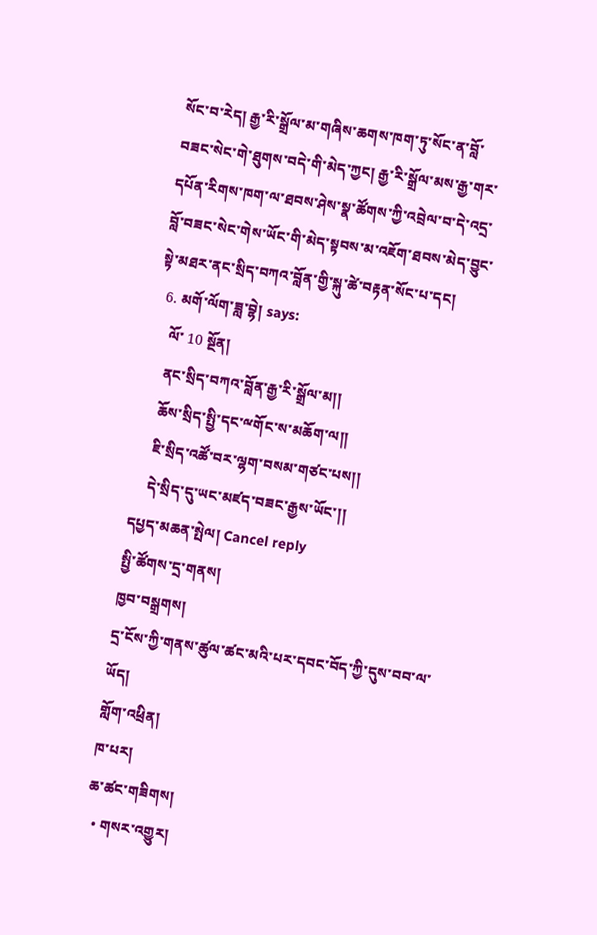སོང་བ་རེད། རྒྱ་རི་སྒྲོལ་མ་གཞིས་ཆགས་ཁག་ཏུ་སོང་ན་བློ་བཟང་སེང་གེ་ཐུགས་བདེ་གི་མེད་ཀྱང། རྒྱ་རི་སྒྲོལ་མས་རྒྱ་གར་དཔོན་རིགས་ཁག་ལ་ཐབས་ཤེས་སྣ་ཚོགས་ཀྱི་འབྲེལ་བ་དེ་འདྲ་བློ་བཟང་སེང་གེས་ཡོང་གི་མེད་སྟབས་མ་འཇོག་ཐབས་མེད་བྱུང་སྟེ་མཐར་ནང་སྲིད་བཀའ་བློན་གྱི་སྐུ་ཚེ་བརྟན་སོང་པ་དང།
  6. མགོ་ལོག་ཟླ་བྷེ། says:
    ལོ་ 10 སྔོན།
    ནང་སྲིད་བཀའ་བློན་རྒྱ་རི་སྒྲོལ་མ།།
    ཆོས་སྲིད་སྤྱི་དང་ྋགོང་ས་མཆོག་ལ།།
    ཇི་སྲིད་འཚོ་བར་ལྷག་བསམ་གཙང་པས།།
    དེ་སྲིད་དུ་ཡང་མཛད་བཟང་རྒྱས་ཡོང་།།
དཔྱད་མཆན་སྤེལ། Cancel reply
སྤྱི་ཚོགས་དྲ་གནས།
ཁྱབ་བསྒྲགས།
དྲ་ངོས་ཀྱི་གནས་ཚུལ་ཚང་མའི་པར་དབང་བོད་ཀྱི་དུས་བབ་ལ་ཡོད།
གློག་འཕྲིན།
ཁ་པར།
ཆ་ཚང་གཟིགས།
  • གསར་འགྱུར།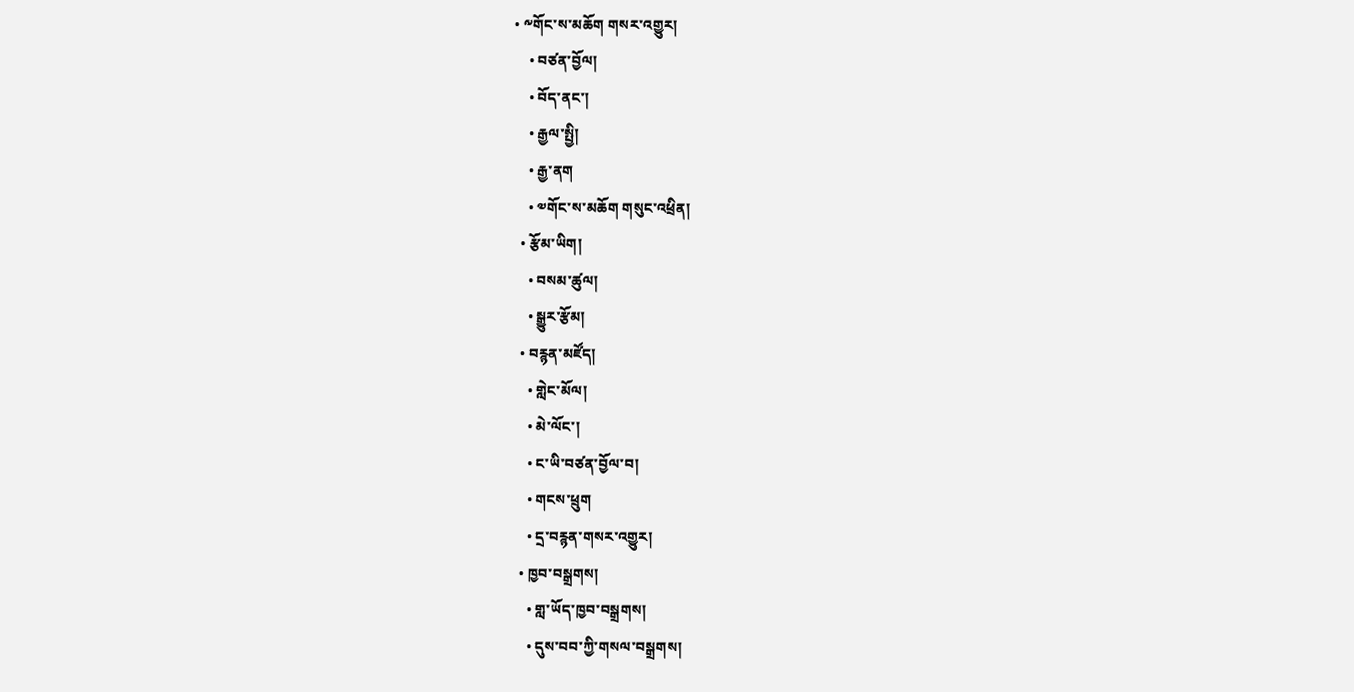• ༸གོང་ས་མཆོག གསར་འགྱུར།
    • བཙན་བྱོལ།
    • བོད་ནང་།
    • རྒྱལ་སྤྱི།
    • རྒྱ་ནག
    • ༧གོང་ས་མཆོག གསུང་འཕྲིན།
  • རྩོམ་ཡིག།
    • བསམ་ཚུལ།
    • སྒྱུར་རྩོམ།
  • བརྙན་མཛོད།
    • གླེང་མོལ།
    • མེ་ལོང་།
    • ང་ཡི་བཙན་བྱོལ་བ།
    • གངས་ཕྲུག
    • དྲ་བརྙན་གསར་འགྱུར།
  • ཁྱབ་བསྒྲགས།
    • གླ་ཡོད་ཁྱབ་བསྒྲགས།
    • དུས་བབ་ཀྱི་གསལ་བསྒྲགས།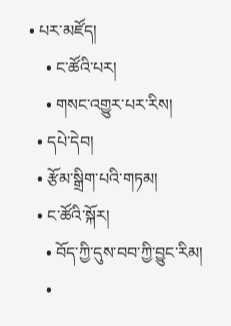• པར་མཛོད།
    • ང་ཚོའི་པར།
    • གསང་འགྱུར་པར་རིས།
  • དཔེ་དེབ།
  • རྩོམ་སྒྲིག་པའི་གཏམ།
  • ང་ཚོའི་སྐོར།
    • བོད་ཀྱི་དུས་བབ་ཀྱི་བྱུང་རིམ།
    •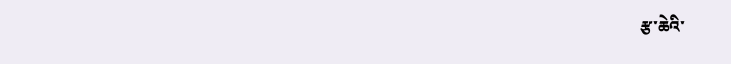རྩ་ཆེའི་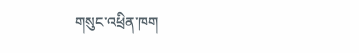གསུང་འཕྲིན་ཁག